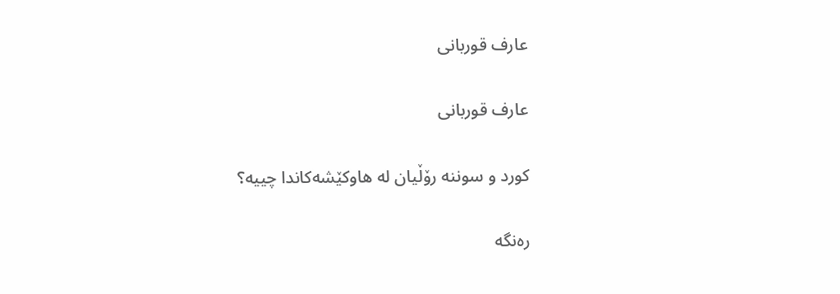عارف قوربانی

عارف قوربانی

كورد و سوننه‌ رۆڵیان له‌ هاوكێشه‌كاندا چییه‌؟

ره‌نگه‌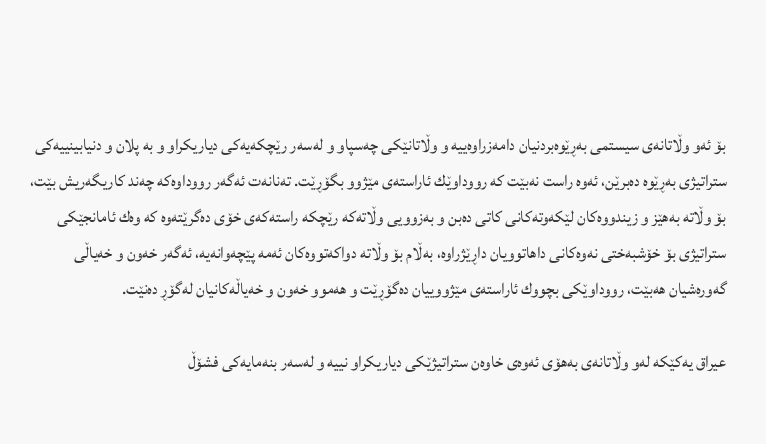بۆ ئه‌و وڵاتانه‌ی سیستمی به‌ڕێوه‌بردنیان دامه‌زراوه‌ییه‌ و وڵاتانێكی چه‌سپاو و له‌سه‌ر رێچكه‌یه‌كی دیاریكراو و به‌ پلان و دنیابینییه‌كی ستراتیژی به‌ڕێوه‌ ده‌برێن، ئه‌وه‌ راست نه‌بێت كه‌ رووداوێك ئاراسته‌ی مێژوو بگۆڕێت. ته‌نانه‌ت ئه‌گه‌ر رووداوه‌كه‌ چه‌ند كاریگه‌ریش بێت، بۆ وڵاته‌ به‌هێز و زیندووه‌كان لێكه‌وته‌كانی كاتی ده‌بن و به‌زوویی وڵاته‌كه‌ رێچكه‌ راسته‌كه‌ی خۆی ده‌گرێته‌وه‌ كه‌ وه‌ك ئامانجێكی ستراتیژی بۆ خۆشبه‌ختی نه‌وه‌كانی داهاتوویان داڕێژراوه‌، به‌ڵام بۆ وڵاته‌ دواكه‌تووه‌كان ئه‌مه‌ پێچه‌وانه‌یه‌، ئه‌گه‌ر خه‌ون و خه‌یاڵی گه‌وره‌شیان هه‌بێت، رووداوێكی بچووك ئاراسته‌ی مێژووییان ده‌گۆڕێت و هه‌موو خه‌ون و خه‌یاڵه‌كانیان له‌گۆڕ ده‌نێت.

عیراق یه‌كێكه‌ له‌و وڵاتانه‌ی به‌هۆی ئه‌وه‌ی خاوه‌ن ستراتیژێكی دیاریكراو نییه‌ و له‌سه‌ر بنه‌مایه‌كی فشۆڵ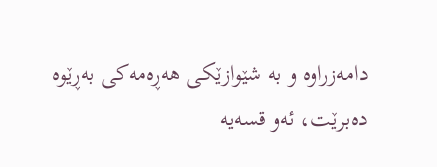دامه‌زراوه‌ و به ‌شێوازێكی هه‌ڕه‌مه‌كی به‌ڕێوه‌ ده‌برێت، ئه‌و قسه‌یه‌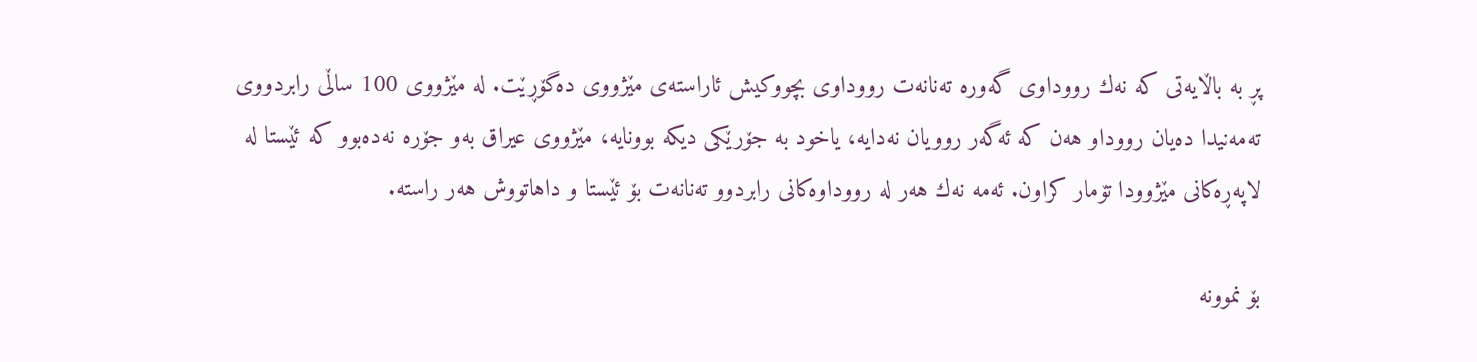پڕ به‌ باڵایه‌تی كه‌ نه‌ك رووداوی گه‌وره‌ ته‌نانه‌ت رووداوی بچووكیش ئاراسته‌ی مێژووی ده‌گۆڕێت. له‌ مێژووی 100 ساڵی رابردووی ته‌مه‌نیدا ده‌یان رووداو هه‌ن كه‌ ئه‌گه‌ر روویان نه‌دایە، یاخود به ‌جۆرێكی دیكه‌ بوونایە، مێژووی عیراق به‌و جۆره‌ نه‌ده‌بوو كه‌ ئێستا له‌ لاپه‌ڕه‌كانی مێژوودا تۆمار كراون. ئه‌مه‌ نه‌ك هه‌ر له‌ رووداوه‌كانی رابردوو ته‌نانه‌ت بۆ ئێستا و داهاتووش هه‌ر راسته.

بۆ نموونه‌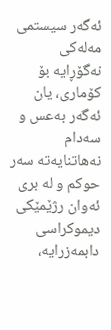ئه‌گه‌ر سیستمی مه‌له‌كی نه‌گۆڕایە بۆ كۆماری، یان ئه‌گه‌ر به‌عس و سه‌دام نه‌هاتنایەته‌ سه‌ر حوكم و له‌ بری ئه‌وان رژێمێكی دیموكراسی دابمه‌زرایە،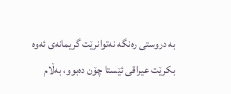به‌ دروستی ره‌نگه‌ نه‌توانرێت گریمانه‌ی ئه‌وه‌ بكرێت عیراقی ئێستا چۆن ده‌بوو، به‌ڵام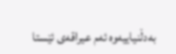به‌دڵنیاییه‌وه‌ ئه‌م عیراقه‌ی ئێستا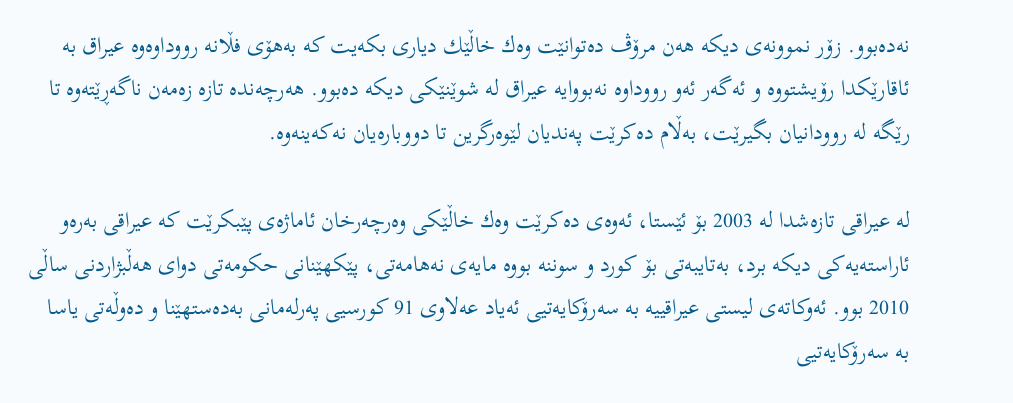نه‌ده‌بوو. زۆر نموونه‌ی دیكه‌ هه‌ن مرۆڤ ده‌توانێت وه‌ك خاڵێك دیاری بكه‌یت كه‌ به‌هۆی فڵانه‌ رووداوه‌وه‌ عیراق به‌ ئاقارێكدا رۆیشتووه ‌و ئه‌گه‌ر ئه‌و رووداوه‌ نه‌بووایە عیراق له‌ شوێنێكی دیکە ده‌بوو. هه‌رچه‌نده‌ تازه‌ زه‌مه‌ن ناگه‌ڕێته‌وه‌ تا رێگه‌ له‌ روودانیان بگیرێت، به‌ڵام ده‌كرێت په‌ندیان لێوه‌رگرین تا دووباره‌یان نه‌كه‌ینه‌وه‌.

له‌ عیراقی تازه‌شدا له‌ 2003 بۆ ئێستا، ئه‌وه‌ی ده‌كرێت وه‌ك خاڵێكی وه‌رچه‌رخان ئاماژه‌ی پێبكرێت كه‌ عیراقی به‌ره‌و ئاراسته‌یه‌كی دیكه‌ برد، به‌تایبه‌تی بۆ كورد و سوننه‌ بووه‌ مایه‌ی نه‌هامه‌تی، پێكهێنانی حكومه‌تی دوای هه‌ڵبژاردنی ساڵی 2010 بوو. ئه‌وكاته‌ی لیستی عیراقییه‌ به ‌سه‌رۆكایه‌تیی ئه‌یاد عه‌لاوی 91 كورسیی په‌رله‌مانی به‌ده‌ستهێنا و ده‌وڵه‌تی یاسا به ‌سه‌رۆكایه‌تیی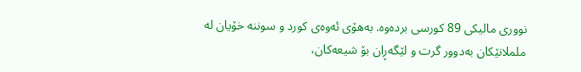نووری مالیكی 89 كورسی برده‌وه‌. به‌هۆی ئه‌وه‌ی كورد و سوننه‌ خۆیان له‌ ململانێكان به‌دوور گرت و لێگه‌ڕان بۆ شیعه‌كان،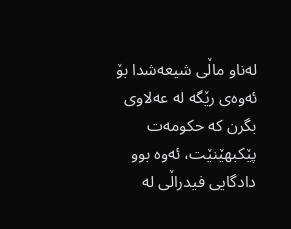له‌ناو ماڵی شیعه‌شدا بۆ ئه‌وه‌ی رێگه‌ له‌ عه‌لاوی بگرن كه‌ حكومه‌ت پێكبهێنێت، ئه‌وه‌ بوو دادگایی فیدراڵی له‌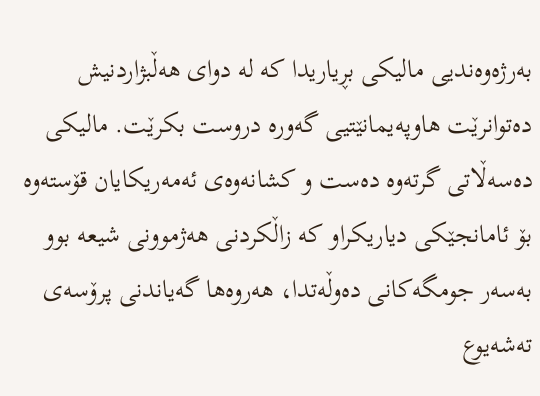به‌رژه‌وه‌ندیی مالیكی بڕیاریدا كه‌ له‌ دوای هه‌ڵبژاردنیش ده‌توانرێت هاوپه‌یمانێتیی گه‌وره‌ دروست بكرێت. مالیكی ده‌سه‌ڵاتی گرته‌وه‌ ده‌ست و كشانه‌وه‌ی ئه‌مەریكایان قۆسته‌وه‌ بۆ ئامانجێكی دیاریكراو كه‌ زاڵكردنی هه‌ژموونی شیعه‌ بوو به‌سه‌ر جومگه‌كانی ده‌وڵه‌تدا، هه‌روه‌ها گه‌یاندنی پرۆسه‌ی ته‌شه‌یوع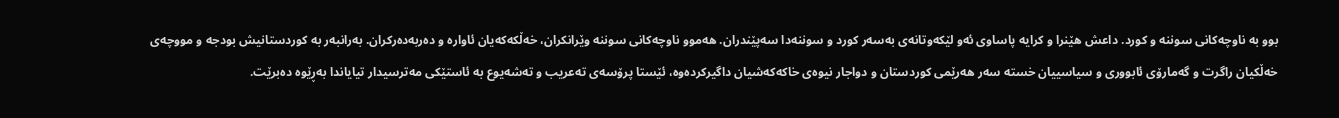بوو به‌ ناوچه‌كانی سوننه‌ و كورد. داعش هێنرا و كرایه‌ پاساوی ئه‌و لێكه‌وتانه‌ی به‌سه‌ر كورد و سوننه‌دا سه‌پێندران. هه‌موو ناوچه‌كانی سوننه‌ وێرانكران، خه‌ڵكه‌كه‌یان ئاواره‌ و ده‌ربه‌ده‌ركران. به‌رانبه‌ر به‌ كوردستانیش بودجه‌ و مووچه‌ی خه‌ڵكیان راگرت و گه‌مارۆی ئابووری و سیاسییان خسته‌ سه‌ر هه‌رێمی کوردستان و دواجار نیوه‌ی خاكه‌كه‌شیان داگیركرده‌وه‌، ئێستا پرۆسه‌ی ته‌عریب و ته‌شه‌یوع به‌ ئاستێكی مه‌ترسیدار تیایاندا به‌ڕێوه‌ ده‌برێت.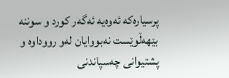پرسیاره‌كه‌ ئه‌وه‌یه‌ ئه‌گه‌ر كورد و سوننه‌ بێهه‌ڵوێست نه‌بووایان له‌و رووداوه ‌و پشتیوانی چه‌سپاندنی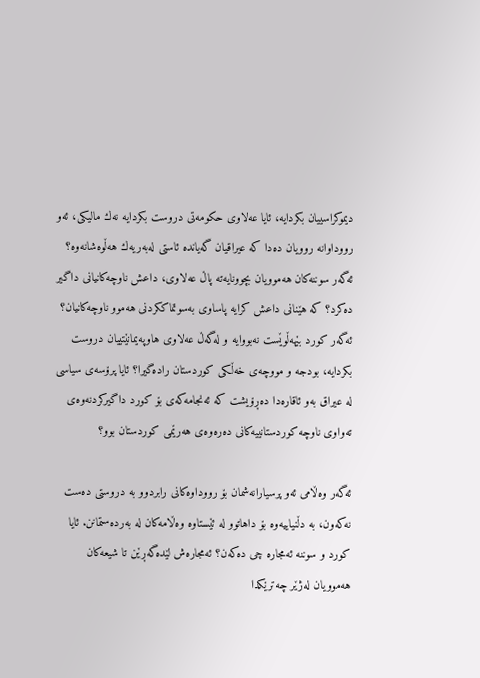دیموكراسییان بكردایە، ئایا عه‌لاوی حكومه‌تی دروست بكردایە نه‌ك مالیكی، ئه‌و رووداوانه‌ روویان دە‌دا كه‌ عیراقیان گه‌یانده‌ ئاستی له‌به‌ریه‌ك هه‌ڵوه‌شانه‌وه‌؟ ئه‌گه‌ر سوننه‌كان هه‌موویان بچوونایه‌ته‌ پاڵ عه‌لاوی، داعش ناوچه‌كانیانی داگیر ده‌كرد؟ كه‌ هێنانی داعش كرایه‌ پاساوی به‌سوتماككردنی هه‌موو ناوچه‌كانیان؟ ئه‌گه‌ر كورد بێهه‌ڵوێست نه‌بووایە و له‌گه‌ڵ عه‌لاوی هاوپه‌یمانێتییان دروست بكردایە، بودجه‌ و مووچه‌ی خه‌ڵكی كوردستان راده‌گیرا؟ ئایا پرۆسه‌ی سیاسی له‌ عیراق به‌و ئاقاره‌دا ده‌ڕۆیشت كه‌ ئه‌نجامه‌كه‌ی بۆ كورد داگیركردنه‌وه‌ی ته‌واوی ناوچه‌ كوردستانییه‌كانی ده‌ره‌وه‌ی هه‌رێمی کوردستان بوو؟

ئه‌گه‌ر وه‌ڵامی ئه‌و پرسیارانه‌شمان بۆ رووداوه‌كانی رابردوو به‌ دروستی ده‌ست نه‌كه‌ون، به‌ دڵنیاییه‌وه‌ بۆ داهاتوو له‌ ئێستاوه‌ وه‌ڵامه‌كان له‌ به‌رده‌ستمانن. ئایا كورد و سوننه‌ ئه‌مجاره‌ چی ده‌كه‌ن؟ ئه‌مجاره‌ش لێده‌گه‌ڕێن تا شیعه‌كان هه‌موویان له‌ژێر چه‌ترێكدا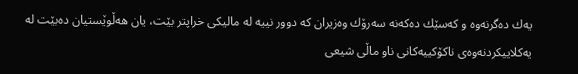یه‌ك ده‌گرنه‌وه ‌و كه‌سێك ده‌كه‌نه‌ سه‌رۆك وه‌زیران كه‌ دوور نییه‌ له‌ مالیكی خراپتر بێت، یان هه‌ڵوێستیان ده‌بێت له‌ یه‌كلاییكردنه‌وه‌ی ناكۆكییه‌كانی ناو ماڵی شیعی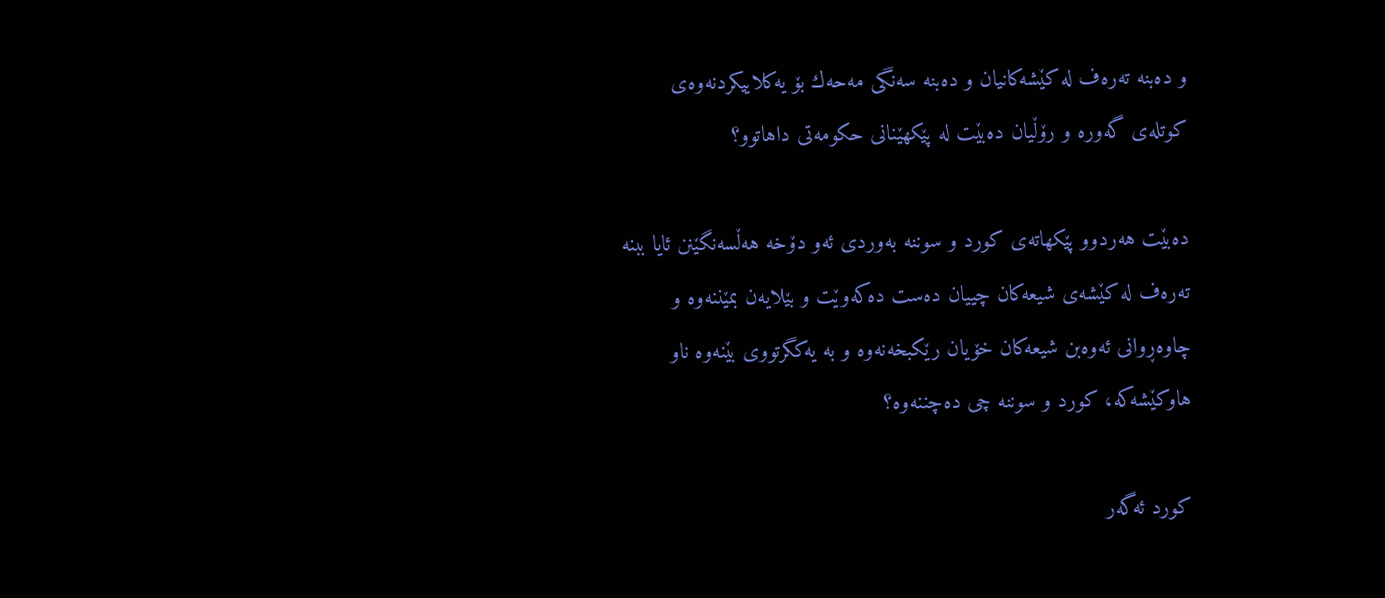و ده‌بنه‌ ته‌ره‌ف له‌ كێشه‌كانیان و ده‌بنه‌ سه‌نگی مه‌حه‌ك بۆ یه‌كلاییكردنه‌وه‌ی كوتله‌ی گه‌وره ‌و رۆڵیان ده‌بێت له‌ پێكهێنانی حكومه‌تی داهاتوو؟

ده‌بێت هه‌ردوو پێكهاته‌ی كورد و سوننه‌ به‌وردی ئه‌و دۆخه‌ هه‌ڵسه‌نگێنن ئایا ببنه‌ ته‌ره‌ف له‌ كێشه‌ی شیعه‌كان چییان ده‌ست ده‌كه‌وێت و بێلایه‌ن بمێننه‌وه‌ و چاوه‌ڕوانی ئه‌وه‌بن شیعه‌كان خۆیان رێكبخه‌نه‌وه ‌و به‌ یه‌كگرتووی بێنه‌وه‌ ناو هاوكێشه‌كه‌، كورد و سوننه‌ چی ده‌چننه‌وه؟

كورد ئه‌گه‌ر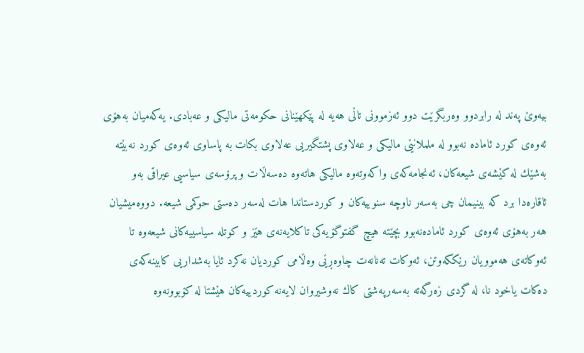بیه‌وێ‌ په‌ند له‌ رابردوو وه‌ربگرێت دوو ئه‌زموونی تاڵی هه‌یه‌ له‌ پێكهێنانی حكومه‌تی مالیكی و عه‌بادی. یه‌كه‌میان به‌هۆی ئه‌وه‌ی كورد ئاماده‌ نه‌بوو له‌ ململانێی مالیكی و عه‌لاوی پشتگیریی عه‌لاوی بكات به‌ پاساوی ئه‌وه‌ی كورد نه‌بێته‌ به‌شێك له ‌كێشه‌ی شیعه‌كان، ئه‌نجامه‌كه‌ی واكه‌وته‌وه‌ مالیكی هاته‌وه‌ ده‌سه‌ڵات و پرۆسه‌ی سیاسیی عیراقی به‌و ئاقاره‌دا برد كه‌ بینیمان چی به‌سه‌ر ناوچه‌ سنوییه‌كان و كوردستاندا هات له‌سه‌ر ده‌ستی حوكمی شیعه‌. دووه‌میشیان هه‌ر به‌هۆی ئه‌وه‌ی كورد ئاماده‌نه‌بوو بچێته‌ هیچ گفتوگۆیه‌كی تاكلایه‌نه‌ی هێز و كوتله‌ سیاسییه‌كانی شیعه‌وه‌ تا ئه‌وكاته‌ی هه‌موویان رێككه‌وتن، ئه‌وكات ته‌نانه‌ت چاوه‌ڕێی وه‌ڵامی كوردیان نه‌كرد ئایا به‌شداریی كابینه‌كه‌ی ده‌كات یاخود نا، له‌ گردی زه‌رگه‌ته‌ به‌سه‌رپه‌شتی كاك نه‌وشیروان لایه‌نه‌ كوردییه‌كان هێشتا له‌ كۆبوونه‌وه‌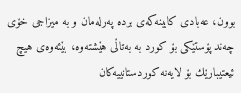بوون، عه‌بادی كابینه‌كه‌ی برده‌ په‌رله‌مان و به‌ میزاجی خۆی چه‌ند پۆستێكی بۆ كورد به‌ به‌تاڵی هێشته‌وه‌، بێئه‌وه‌ی هیچ ئیعتیبارێك بۆ لایه‌نه‌ كوردستانییه‌كان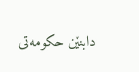دابنێن حكومه‌تی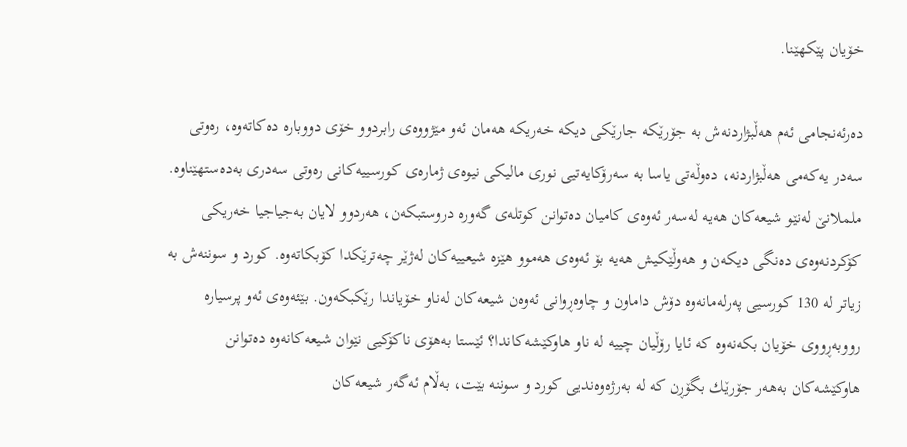خۆیان پێكهێنا.

ده‌رئه‌نجامی ئه‌م هه‌ڵبژاردنه‌ش به‌ جۆرێكه‌ جارێكی دیکە خه‌ریكه‌ هه‌مان ئه‌و مێژووه‌ی رابردوو خۆی دووباره‌ ده‌كاته‌وه‌، ره‌وتی سه‌در یه‌كه‌می هه‌ڵبژاردنه‌، ده‌وڵه‌تی یاسا به‌ سه‌رۆكایه‌تیی نوری مالیكی نیوه‌ی ژماره‌ی كورسییه‌كانی ره‌وتی سه‌دری به‌ده‌ستهێناوه‌. ململانێ له‌نێو شیعه‌كان هه‌یه‌ له‌سه‌ر ئه‌وه‌ی كامیان ده‌توانن كوتله‌ی گه‌وره‌ دروستبكه‌ن، هه‌ردوو لایان به‌جیاجیا خه‌ریكی كۆكردنه‌وه‌ی ده‌نگی دیكه‌ن و هه‌وڵێكیش هه‌یه‌ بۆ ئه‌وه‌ی هه‌موو هێزه‌ شیعییه‌كان له‌ژێر چه‌ترێكدا كۆبكاته‌وه‌. كورد و سوننه‌ش به‌ زیاتر له‌ 130 كورسیی په‌رله‌مانه‌وه‌ دۆش داماون و چاوه‌ڕوانی ئه‌وه‌ن شیعه‌كان له‌ناو خۆیاندا رێكبكه‌ون. بێئه‌وه‌ی ئه‌و پرسیاره‌ رووبه‌ڕووی خۆیان بكه‌نه‌وه‌ كه‌ ئایا رۆڵیان چییه‌ له‌ ناو هاوكێشه‌كاندا؟ ئێستا به‌هۆی ناكۆكیی نێوان شیعه‌كانه‌وه‌ ده‌توانن هاوكێشه‌كان به‌هه‌ر جۆرێك بگۆڕن كه‌ له ‌به‌رژه‌وه‌ندیی كورد و سوننه‌ بێت، به‌ڵام ئه‌گه‌ر شیعه‌كان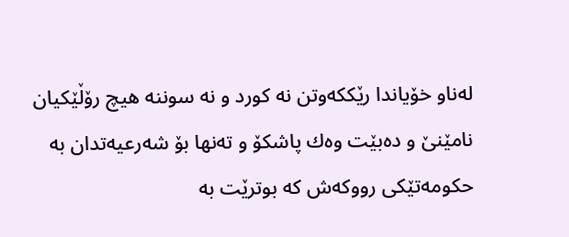له‌ناو خۆیاندا رێككه‌وتن نه‌ كورد و نه‌ سوننه‌ هیچ رۆڵێكیان نامێنێ‌ و ده‌بێت وه‌ك پاشكۆ و ته‌نها بۆ شه‌رعیه‌تدان به‌ حكومه‌تێكی رووكه‌ش كه‌ بوترێت به‌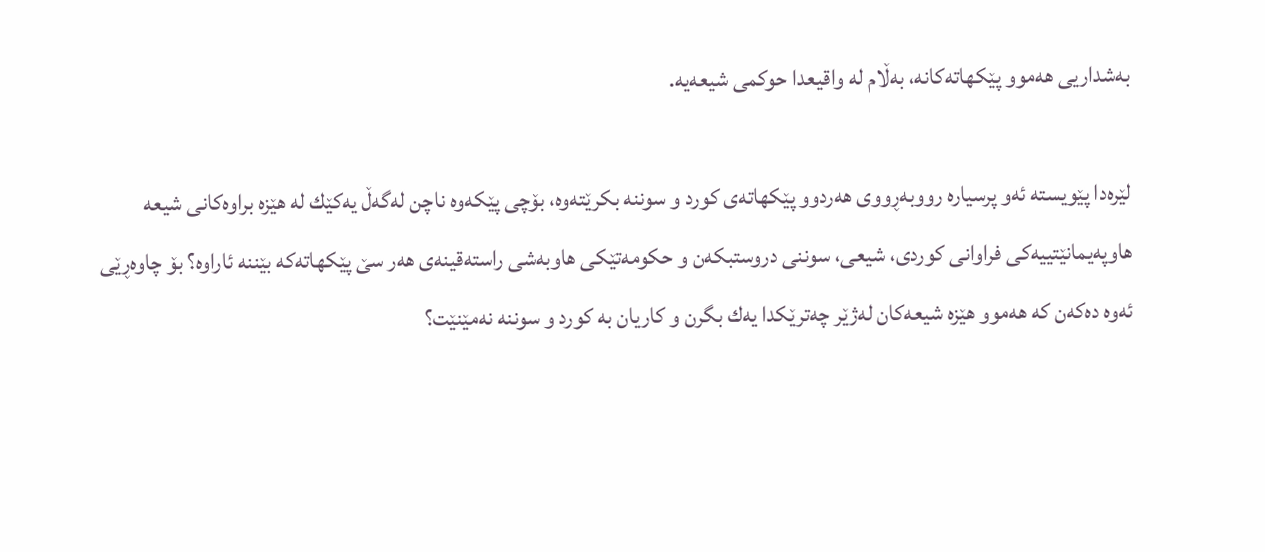به‌شداریی هه‌موو پێكهاته‌كانه‌، به‌ڵام له‌ واقیعدا حوكمی شیعه‌یه‌.

لێره‌دا پێویسته‌ ئه‌و پرسیاره‌ رووبه‌ڕووی هه‌ردوو پێكهاته‌ی كورد و سوننه‌ بكرێته‌وه‌، بۆچی پێكه‌وه‌ ناچن له‌گه‌ڵ یه‌كێك له‌ هێزه‌ براوه‌كانی شیعه‌ هاوپه‌یمانێتییه‌كی فراوانی كوردی، شیعی، سوننی دروستبكه‌ن و حكومه‌تێكی هاوبه‌شی راسته‌قینه‌ی هه‌ر سێ‌ پێكهاته‌كه‌ بێننه‌ ئاراوه‌؟ بۆ چاوه‌ڕێی ئه‌وه‌ ده‌كه‌ن كه‌ هه‌موو هێزه‌ شیعه‌كان له‌ژێر چه‌ترێكدا یه‌ك بگرن و كاریان به‌ كورد و سوننه‌ نه‌مێنێت؟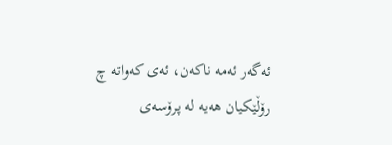ئه‌گه‌ر ئه‌مه‌ ناكه‌ن، ئه‌ی كه‌واتە چ رۆڵێكیان هه‌یه‌ له‌ پرۆسه‌ی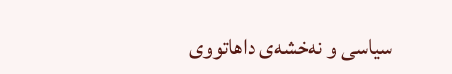سیاسی و نه‌خشه‌ی داهاتووی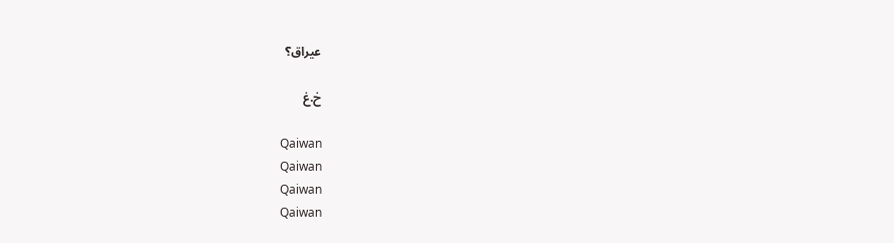عیراق؟

خ.غ

Qaiwan
Qaiwan
Qaiwan
Qaiwan